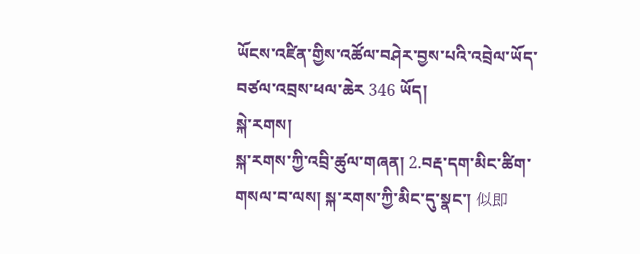ཡོངས་འཛིན་གྱིས་འཚོལ་བཤེར་བྱས་པའི་འབྲེལ་ཡོད་བཙལ་འབྲས་ཕལ་ཆེར 346 ཡོད།
སྐེ་རགས།
སྐ་རགས་ཀྱི་འབྲི་ཚུལ་གཞན། 2.བརྡ་དག་མིང་ཚིག་གསལ་བ་ལས། སྐ་རགས་ཀྱི་མིང་དུ་སྣང་། 似即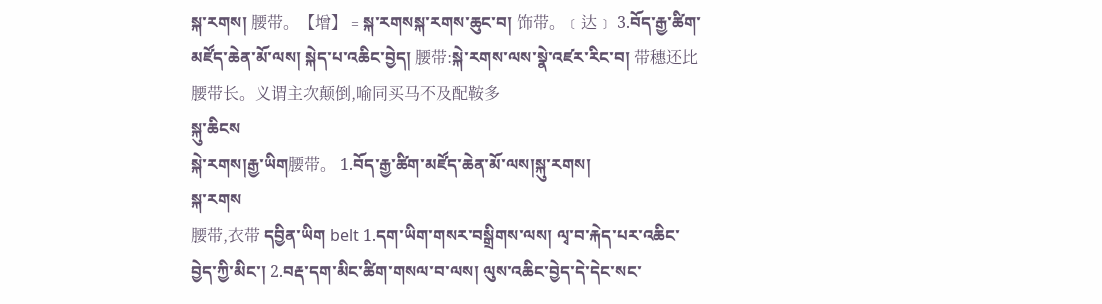སྐ་རགས། 腰带。【增】﹦སྐ་རགསསྐ་རགས་ཆུང་བ། 饰带。﹝达﹞ 3.བོད་རྒྱ་ཚིག་མཛོད་ཆེན་མོ་ལས། སྐེད་པ་འཆིང་བྱེད། 腰带:སྐེ་རགས་ལས་སྣེ་འཛར་རིང་བ། 带穗还比腰带长。义谓主次颠倒,喻同买马不及配鞍多
སྐུ་ཆིངས
སྐེ་རགས།རྒྱ་ཡིག腰带。 1.བོད་རྒྱ་ཚིག་མཛོད་ཆེན་མོ་ལས།སྐུ་རགས།
སྐ་རགས
腰带,衣带 དབྱིན་ཡིག belt 1.དག་ཡིག་གསར་བསྒྲིགས་ལས། ལྭ་བ་རྐེད་པར་འཆིང་བྱེད་ཀྱི་མིང་། 2.བརྡ་དག་མིང་ཚིག་གསལ་བ་ལས། ལུས་འཆིང་བྱེད་དེ་དེང་སང་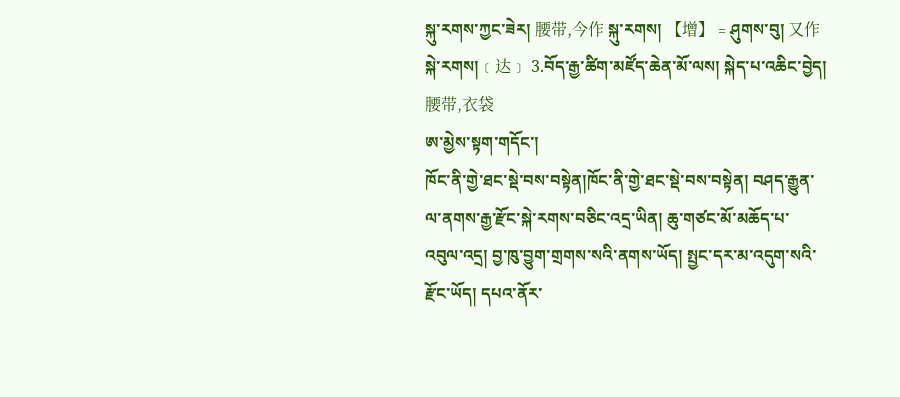སྐུ་རགས་ཀྱང་ཟེར། 腰带,今作 སྐུ་རགས། 【增】﹦ཤུགས་བུ། 又作 སྐེ་རགས།﹝达﹞ 3.བོད་རྒྱ་ཚིག་མཛོད་ཆེན་མོ་ལས། སྐེད་པ་འཆིང་བྱེད། 腰带,衣袋
ཨ་མྱེས་སྟག་གདོང་།
ཁོང་ནི་གྱེ་ཐང་སྡེ་བས་བསྟེན།ཁོང་ནི་གྱེ་ཐང་སྡེ་བས་བསྟེན། བཤད་རྒྱུན་ལ་ནགས་རྒྱ་རྫོང་སྐེ་རགས་བཅིང་འདྲ་ཡིན། ཆུ་གཙང་མོ་མཆོད་པ་འབུལ་འདྲ། བྱ་ཁུ་བྱུག་གྲགས་སའི་ནགས་ཡོད། སྤྱང་དར་མ་འདུག་སའི་རྫོང་ཡོད། དཔའ་ནོར་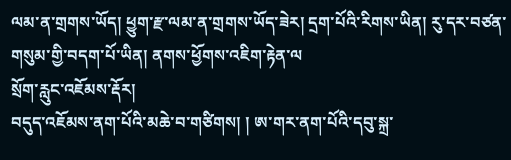ལམ་ན་གྲགས་ཡོད། ཕྱུག་རྫ་ལམ་ན་གྲགས་ཡོད་ཟེར། དྲག་པོའི་རིགས་ཡིན། རུ་དར་བཙན་གསུམ་གྱི་བདག་པོ་ཡིན། ནགས་ཕྱོགས་འཇིག་རྟེན་ལ
སྲོག་རླུང་འཇོམས་རྡོར།
བདུད་འཇོམས་ནག་པོའི་མཆེ་བ་གཙིགས། ། ཨ་གར་ནག་པོའི་དབུ་སྐྲ་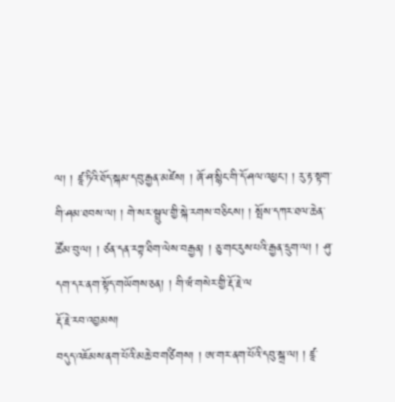ལ། ། ཛཱ་ཏིའི་ཐོད་སྐམ་དབུ་རྒྱན་མཛེས། ། ཞོ་ཤ་སྙིང་གི་དོ་ཤལ་འཕྱང་། ། རུ་རྟ་སྟག་གི་ཤམ་ཐབས་ལ། ། གེ་སར་སྦྲུལ་གྱི་སྐེ་རགས་བཅིངས། ། སྤོས་དཀར་ཐལ་ཆེན་ཚོམ་བུ་ལ། ། ཙན་དན་རཀྟ་ཐིག་ལེས་བརྒྱན། ། ཅུ་གང་རུས་པའི་རྒྱན་དྲུག་ལ། ། ཤུ་དག་དར་ནག་སྟོད་གཡོགས་ཅན། ། གི་ཝཾ་གསེར་གྱི་རྡོ་རྗེ་ལ
རྡོ་རྗེ་རབ་འབྱམས།
བདུད་འཇོམས་ནག་པོའི་མཆེ་བ་གཙིགས། ། ཨ་གར་ནག་པོའི་དབུ་སྐྲ་ལ། ། ཛཱ་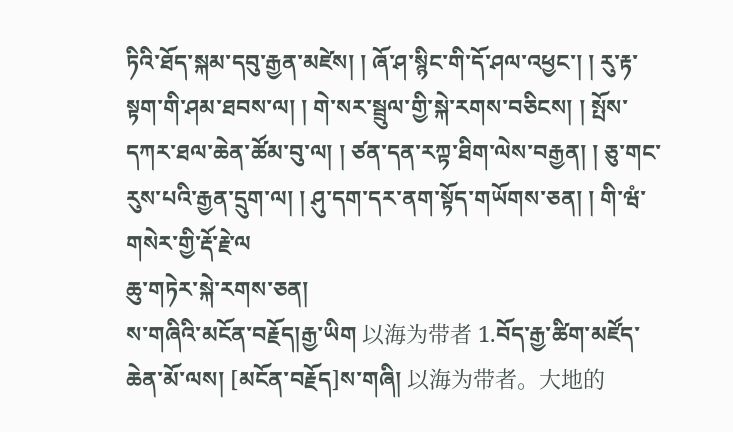ཏིའི་ཐོད་སྐམ་དབུ་རྒྱན་མཛེས། ། ཞོ་ཤ་སྙིང་གི་དོ་ཤལ་འཕྱང་། ། རུ་རྟ་སྟག་གི་ཤམ་ཐབས་ལ། ། གེ་སར་སྦྲུལ་གྱི་སྐེ་རགས་བཅིངས། ། སྤོས་དཀར་ཐལ་ཆེན་ཚོམ་བུ་ལ། ། ཙན་དན་རཀྟ་ཐིག་ལེས་བརྒྱན། ། ཅུ་གང་རུས་པའི་རྒྱན་དྲུག་ལ། ། ཤུ་དག་དར་ནག་སྟོད་གཡོགས་ཅན། ། གི་ཝཾ་གསེར་གྱི་རྡོ་རྗེ་ལ
ཆུ་གཏེར་སྐེ་རགས་ཅན།
ས་གཞིའི་མངོན་བརྗོད།རྒྱ་ཡིག 以海为带者 1.བོད་རྒྱ་ཚིག་མཛོད་ཆེན་མོ་ལས། [མངོན་བརྗོད]ས་གཞི། 以海为带者。大地的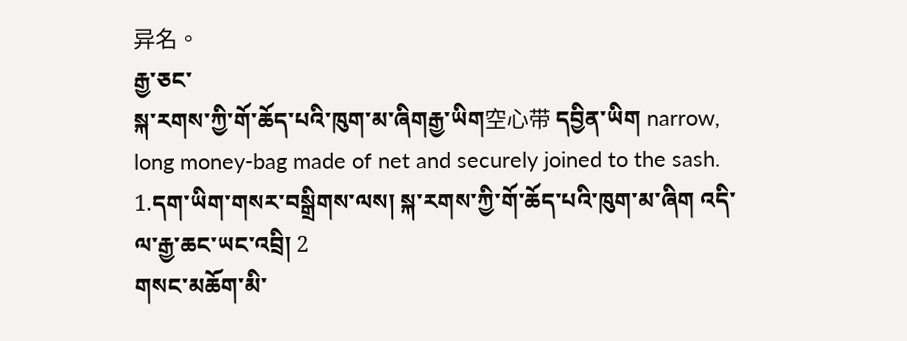异名。
རྒྱ་ཅང་
སྐ་རགས་ཀྱི་གོ་ཆོད་པའི་ཁུག་མ་ཞིགརྒྱ་ཡིག空心带 དབྱིན་ཡིག narrow, long money-bag made of net and securely joined to the sash. 1.དག་ཡིག་གསར་བསྒྲིགས་ལས། སྐ་རགས་ཀྱི་གོ་ཆོད་པའི་ཁུག་མ་ཞིག འདི་ལ་རྒྱ་ཆང་ཡང་འབྲི། 2
གསང་མཆོག་མི་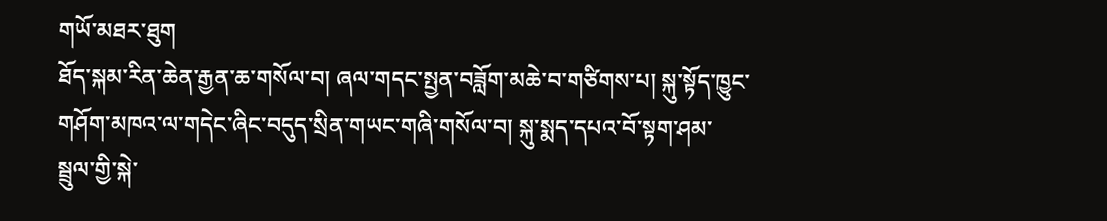གཡོ་མཐར་ཐུག
ཐོད་སྐམ་རིན་ཆེན་རྒྱན་ཆ་གསོལ་བ། ཞལ་གདང་སྤྱན་བཟློག་མཆེ་བ་གཙིགས་པ། སྐུ་སྟོད་ཁྱུང་གཤོག་མཁའ་ལ་གདེང་ཞིང་བདུད་སྲིན་གཡང་གཞི་གསོལ་བ། སྐུ་སྨད་དཔའ་བོ་སྟག་ཤམ་སྦྲུལ་གྱི་སྐེ་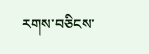རགས་བཅིངས་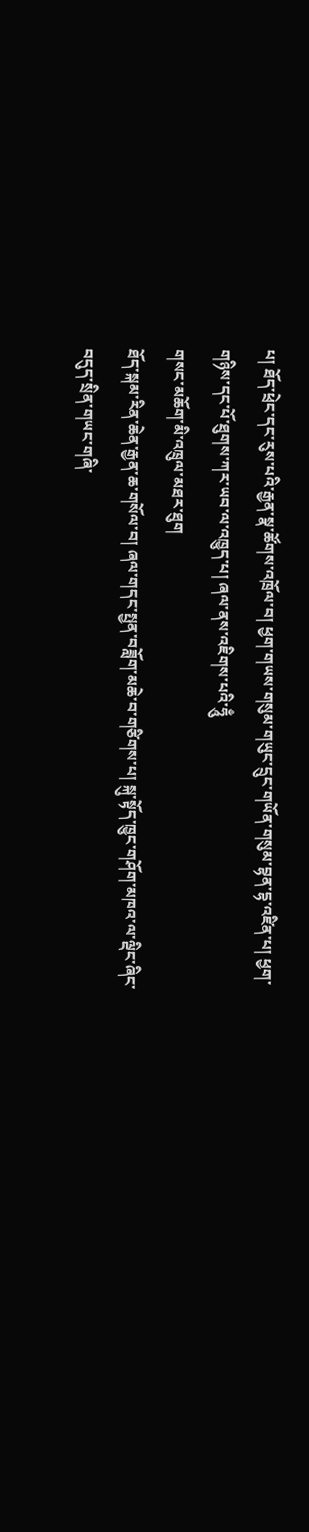པ། ཐོད་ཕྲེང་དང་རུས་པའི་རྒྱན་སྣ་ཚོགས་འཁྲོལ་བ། ཕྱག་གཡས་གསུམ་གཡུང་དྲུང་གཡོན་གསུམ་བྷན་དྷ་འཛིན་པ། ཕྱག་གཉིས་དང་པོ་ཐུགས་ཀར་ཡབ་ལ་འཁྱུད་པ། ཞལ་ནས་འཇིགས་པའི་ཧཱུྃ
གསང་མཆོག་མི་འཁྲུལ་མཐར་ཐུག
ཐོད་སྐམ་རིན་ཆེན་རྒྱན་ཆ་གསོལ་བ། ཞལ་གདང་སྤྱན་བཟློག་མཆེ་བ་གཙིགས་པ། སྐུ་སྟོད་ཁྱུང་གཤོག་མཁའ་ལ་ལྡིང་ཞིང་བདུད་སྲིན་གཡང་གཞི་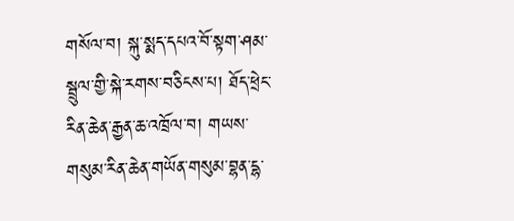གསོལ་བ། སྐུ་སྨད་དཔའ་བོ་སྟག་ཤམ་སྦྲུལ་གྱི་སྐེ་རགས་བཅིངས་པ། ཐོད་ཕྲེང་རིན་ཆེན་རྒྱན་ཆ་འཁྲོལ་བ། གཡས་གསུམ་རིན་ཆེན་གཡོན་གསུམ་བྷན་དྷ་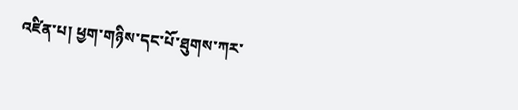འཛིན་པ། ཕྱག་གཉིས་དང་པོ་ཐུགས་ཀར་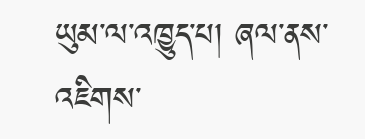ཡུམ་ལ་འཁྱུད་པ། ཞལ་ནས་འཇིགས་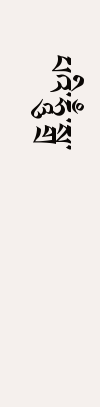པའི་ཧཱུྃ་སྒྲ་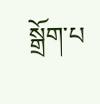སྒྲོག་པ